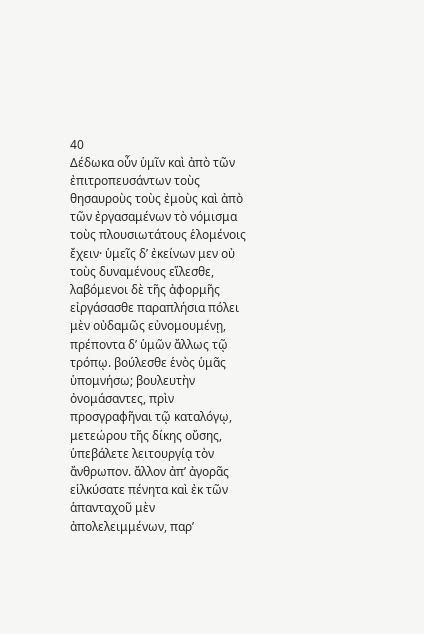40
Δέδωκα οὖν ὑμῖν καὶ ἀπὸ τῶν ἐπιτροπευσάντων τοὺς θησαυροὺς τοὺς ἐμοὺς καὶ ἀπὸ τῶν ἐργασαμένων τὸ νόμισμα τοὺς πλουσιωτάτους ἑλομένοις ἔχειν· ὑμεῖς δ’ ἐκείνων μεν οὐ τοὺς δυναμένους εἵλεσθε, λαβόμενοι δὲ τῆς ἀφορμῆς εἰργάσασθε παραπλήσια πόλει μὲν οὐδαμῶς εὐνομουμένῃ, πρέποντα δ’ ὑμῶν ἄλλως τῷ τρόπῳ. βούλεσθε ἑνὸς ὑμᾶς ὑπομνήσω; βουλευτὴν ὀνομάσαντες, πρὶν προσγραφῆναι τῷ καταλόγῳ, μετεώρου τῆς δίκης οὔσης, ὑπεβάλετε λειτουργίᾳ τὸν ἄνθρωπον. ἄλλον ἀπ’ ἀγορᾶς εἱλκύσατε πένητα καὶ ἐκ τῶν ἁπανταχοῦ μὲν ἀπολελειμμένων, παρ’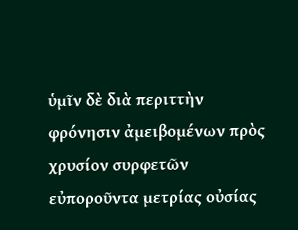ὑμῖν δὲ διὰ περιττὴν φρόνησιν ἀμειβομένων πρὸς χρυσίον συρφετῶν εὐποροῦντα μετρίας οὐσίας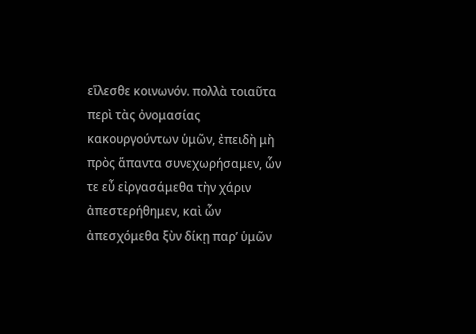εἵλεσθε κοινωνόν. πολλὰ τοιαῦτα περὶ τὰς ὀνομασίας κακουργούντων ὑμῶν, ἐπειδὴ μὴ πρὸς ἅπαντα συνεχωρήσαμεν, ὧν τε εὖ εἰργασάμεθα τὴν χάριν ἀπεστερήθημεν, καὶ ὧν ἀπεσχόμεθα ξὺν δίκῃ παρ’ ὑμῶν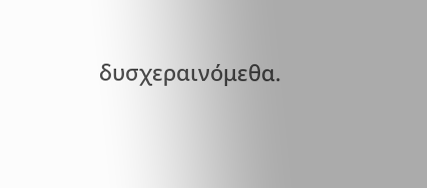δυσχεραινόμεθα.